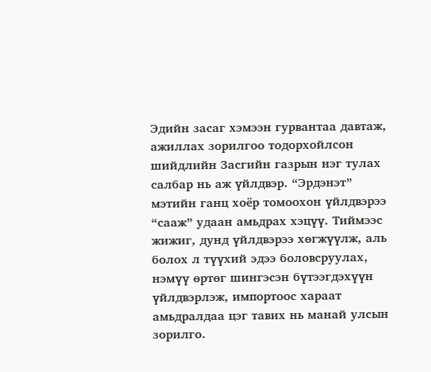Эдийн засаг хэмээн гурвантаа давтаж, ажиллах зорилгоо тодорхойлсон шийдлийн Засгийн газрын нэг тулах салбар нь аж үйлдвэр. “Эрдэнэт” мэтийн ганц хоёр томоохон үйлдвэрээ “сааж” удаан амьдрах хэцүү. Тиймээс жижиг, дунд үйлдвэрээ хөгжүүлж, аль болох л түүхий эдээ боловсруулах, нэмүү өртөг шингэсэн бүтээгдэхүүн үйлдвэрлэж, импортоос хараат амьдралдаа цэг тавих нь манай улсын зорилго.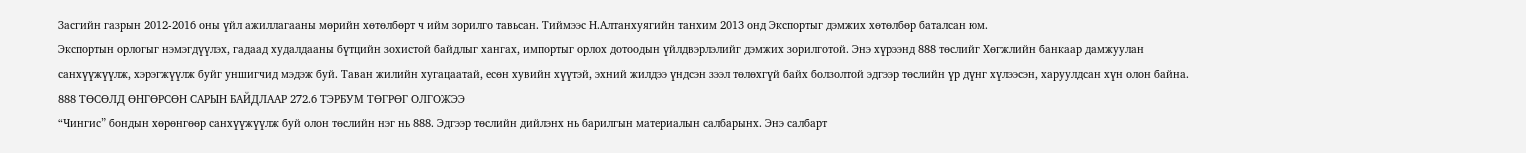Засгийн газрын 2012-2016 оны үйл ажиллагааны мөрийн хөтөлбөрт ч ийм зорилго тавьсан. Тиймээс Н.Алтанхуягийн танхим 2013 онд Экспортыг дэмжих хөтөлбөр баталсан юм.
Экспортын орлогыг нэмэгдүүлэх, гадаад худалдааны бүтцийн зохистой байдлыг хангах, импортыг орлох дотоодын үйлдвэрлэлийг дэмжих зорилготой. Энэ хүрээнд 888 төслийг Хөгжлийн банкаар дамжуулан санхүүжүүлж, хэрэгжүүлж буйг уншигчид мэдэж буй. Таван жилийн хугацаатай, есөн хувийн хүүтэй, эхний жилдээ үндсэн зээл төлөхгүй байх болзолтой эдгээр төслийн үр дүнг хүлээсэн, харуулдсан хүн олон байна.
888 ТӨСӨЛД ӨНГӨРСӨН САРЫН БАЙДЛААР 272.6 ТЭРБУМ ТӨГРӨГ ОЛГОЖЭЭ
“Чингис” бондын хөрөнгөөр санхүүжүүлж буй олон төслийн нэг нь 888. Эдгээр төслийн дийлэнх нь барилгын материалын салбарынх. Энэ салбарт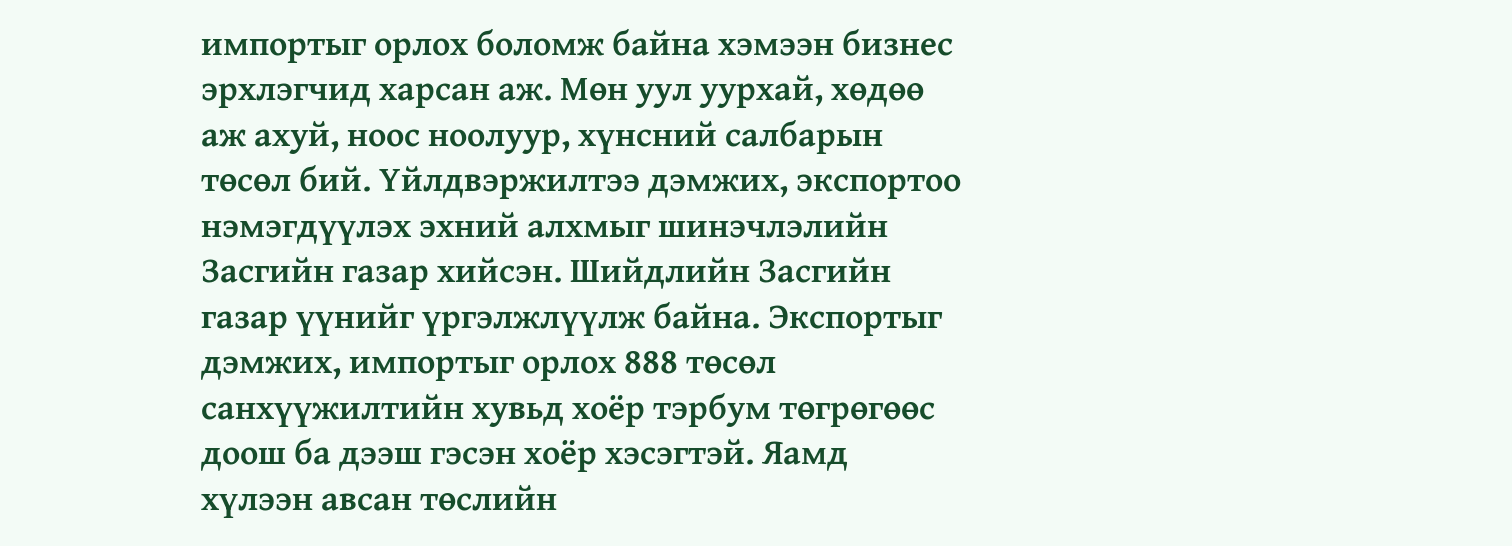импортыг орлох боломж байна хэмээн бизнес эрхлэгчид харсан аж. Мөн уул уурхай, хөдөө аж ахуй, ноос ноолуур, хүнсний салбарын төсөл бий. Үйлдвэржилтээ дэмжих, экспортоо нэмэгдүүлэх эхний алхмыг шинэчлэлийн Засгийн газар хийсэн. Шийдлийн Засгийн газар үүнийг үргэлжлүүлж байна. Экспортыг дэмжих, импортыг орлох 888 төсөл санхүүжилтийн хувьд хоёр тэрбум төгрөгөөс доош ба дээш гэсэн хоёр хэсэгтэй. Яамд хүлээн авсан төслийн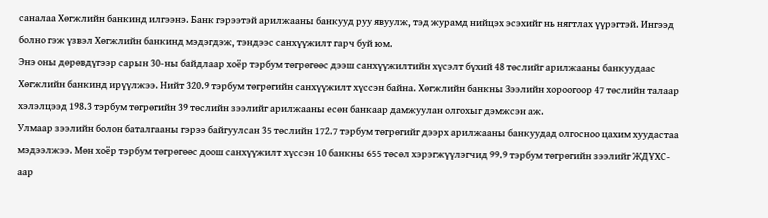саналаа Хөгжлийн банкинд илгээнэ. Банк гэрээтэй арилжааны банкууд руу явуулж, тэд журамд нийцэх эсэхийг нь нягтлах үүрэгтэй. Ингээд болно гэж үзвэл Хөгжлийн банкинд мэдэгдэж, тэндээс санхүүжилт гарч буй юм.
Энэ оны дөрөвдүгээр сарын 30-ны байдлаар хоёр тэрбум төгрөгөөс дээш санхүүжилтийн хүсэлт бүхий 48 төслийг арилжааны банкуудаас Хөгжлийн банкинд ирүүлжээ. Нийт 320.9 тэрбум төгрөгийн санхүүжилт хүссэн байна. Хөгжлийн банкны Зээлийн хороогоор 47 төслийн талаар хэлэлцээд 198.3 тэрбум төгрөгийн 39 төслийн зээлийг арилжааны есөн банкаар дамжуулан олгохыг дэмжсэн аж.
Улмаар зээлийн болон баталгааны гэрээ байгуулсан 35 төслийн 172.7 тэрбум төгрөгийг дээрх арилжааны банкуудад олгосноо цахим хуудастаа мэдээлжээ. Мөн хоёр тэрбум төгрөгөөс доош санхүүжилт хүссэн 10 банкны 655 төсөл хэрэгжүүлэгчид 99.9 тэрбум төгрөгийн зээлийг ЖДҮХС-аар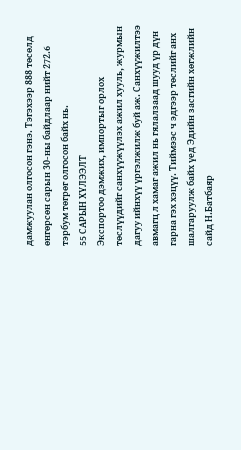дамжуулан олгосон гэнэ. Тэгэхээр 888 төсөлд өнгөрсөн сарын 30-ны байдлаар нийт 272.6 тэрбум төгрөг олгосон байх нь.
55 САРЫН ХҮЛЭЭЛТ
Экспортоо дэмжих, импортыг орлох төслүүдийг санхүүжүүлэх ажил хууль, журмын дагуу ийнхүү үргэлжилж буй аж. Санхүүжилтээ авмагц л хамаг ажил нь гялалзаад шууд үр дүн гарна гэх хэцүү. Тиймээс ч эдгээр төслийг анх шалгаруулж байх үед Эдийн засгийн хөгжлийн сайд Н.Батбаяр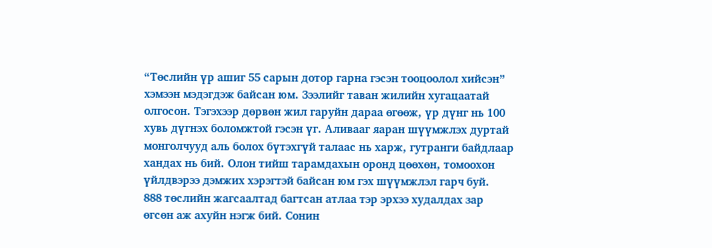“Төслийн үр ашиг 55 сарын дотор гарна гэсэн тооцоолол хийсэн” хэмээн мэдэгдэж байсан юм. Зээлийг таван жилийн хугацаатай олгосон. Тэгэхээр дөрвөн жил гаруйн дараа өгөөж, үр дүнг нь 100 хувь дүгнэх боломжтой гэсэн үг. Аливааг яаран шүүмжлэх дуртай монголчууд аль болох бүтэхгүй талаас нь харж, гутранги байдлаар хандах нь бий. Олон тийш тарамдахын оронд цөөхөн, томоохон үйлдвэрээ дэмжих хэрэгтэй байсан юм гэх шүүмжлэл гарч буй.
888 төслийн жагсаалтад багтсан атлаа тэр эрхээ худалдах зар өгсөн аж ахуйн нэгж бий. Сонин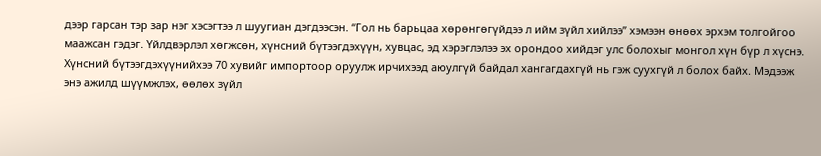дээр гарсан тэр зар нэг хэсэгтээ л шуугиан дэгдээсэн. “Гол нь барьцаа хөрөнгөгүйдээ л ийм зүйл хийлээ” хэмээн өнөөх эрхэм толгойгоо маажсан гэдэг. Үйлдвэрлэл хөгжсөн, хүнсний бүтээгдэхүүн, хувцас, эд хэрэглэлээ эх орондоо хийдэг улс болохыг монгол хүн бүр л хүснэ. Хүнсний бүтээгдэхүүнийхээ 70 хувийг импортоор оруулж ирчихээд аюулгүй байдал хангагдахгүй нь гэж суухгүй л болох байх. Мэдээж энэ ажилд шүүмжлэх, өөлөх зүйл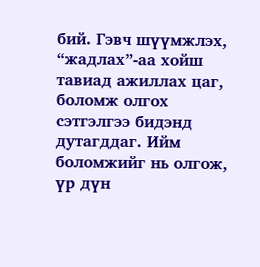бий. Гэвч шүүмжлэх, “жадлах”-аа хойш тавиад ажиллах цаг, боломж олгох сэтгэлгээ бидэнд дутагддаг. Ийм боломжийг нь олгож, үр дүн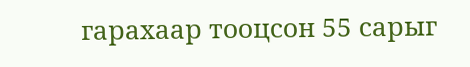гарахаар тооцсон 55 сарыг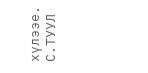хүлээе.
С.ТУУЛ